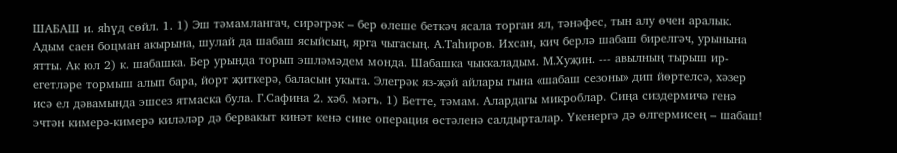ШАБАШ и. яһүд сөйл. 1. 1) Эш тәмамлангач, сирәгрәк – бер өлеше беткәч ясала торган ял, тәнәфес, тын алу өчен аралык. Адым саен боцман акырына, шулай да шабаш ясыйсың, ярга чыгасың. А.Таһиров. Ихсан, кич берлә шабаш бирелгәч, урынына ятты. Ак юл 2) к. шабашка. Бер урында торып эшләмәдем монда. Шабашка чыккаладым. М.Хуҗин. --- авылның тырыш ир-егетләре тормыш алып бара, йорт җиткерә, баласын укыта. Элегрәк яз-җәй айлары гына «шабаш сезоны» дип йөртелсә, хәзер исә ел дәвамында эшсез ятмаска була. Г.Сафина 2. хәб. мәгъ. 1) Бетте, тәмам. Алардагы микроблар. Сиңа сиздермичә генә эчтән кимерә-кимерә киләләр дә бервакыт кинәт кенә сине операция өстәленә салдырталар. Үкенергә дә өлгермисең – шабаш!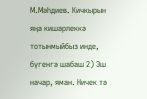М.Мәһдиев. Кичкырын яңа кишәрлеккә тотынмыйбыз инде, бүгенгә шабаш 2) Эш начар, яман. Ничек тә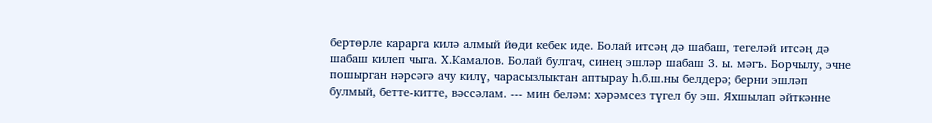бертөрле карарга килә алмый йөди кебек иде. Болай итсәң дә шабаш, тегеләй итсәң дә шабаш килеп чыга. Х.Камалов. Болай булгач, синең эшләр шабаш 3. ы. мәгъ. Борчылу, эчне пошырган нәрсәгә ачу килү, чарасызлыктан аптырау һ.б.ш.ны белдерә; берни эшләп булмый, бетте-китте, вәссәлам. --- мин беләм: хәрәмсез түгел бу эш. Яхшылап әйткәнне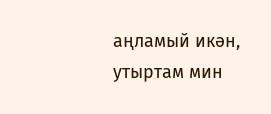аңламый икән, утыртам мин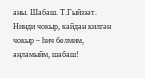аны. Шабаш. Т.Гыйззәт. Нинди чокыр, кайдан килгән чокыр – һич белмим, аңламыйм, шабаш!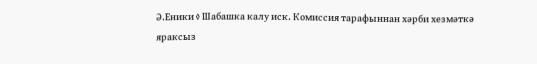Ә.Еники ◊ Шабашка калу иск. Комиссия тарафыннан хәрби хезмәткә яраксыз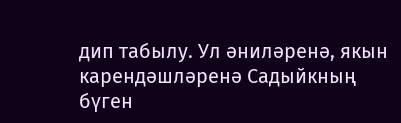дип табылу. Ул әниләренә, якын карендәшләренә Садыйкның бүген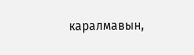каралмавын,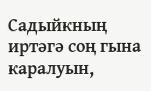Садыйкның иртәгә соң гына каралуын,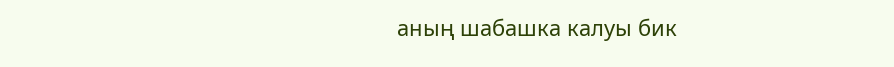аның шабашка калуы бик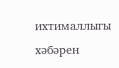ихтималлыгы хәбәрен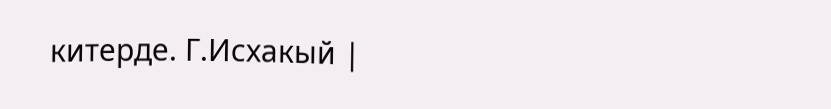китерде. Г.Исхакый |